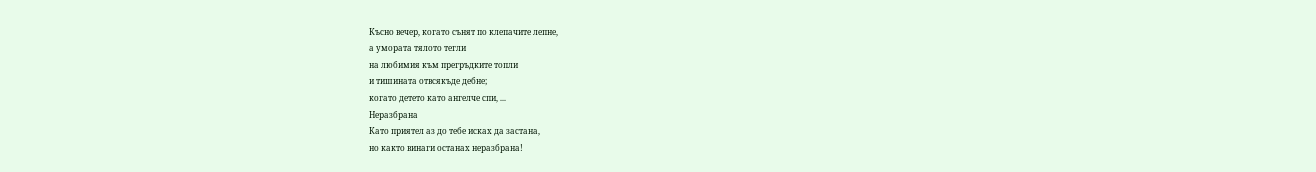Късно вечер, когато сънят по клепачите лепне,
а умората тялото тегли
на любимия към прегръдките топли
и тишината отвсякъде дебне;
когато детето като ангелче спи, ...
Неразбрана
Като приятел аз до тебе исках да застана,
но както винаги останах неразбрана!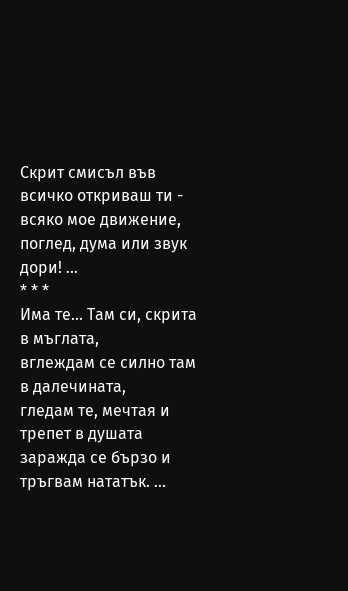Скрит смисъл във всичко откриваш ти -
всяко мое движение, поглед, дума или звук дори! ...
* * *
Има те... Там си, скрита в мъглата,
вглеждам се силно там в далечината,
гледам те, мечтая и трепет в душата
заражда се бързо и тръгвам нататък. ...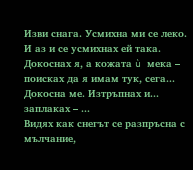Изви снага. Усмихна ми се леко.
И аз и се усмихнах ей така.
Докоснах я, а кожата ù мека –
поисках да я имам тук, сега...
Докосна ме. Изтръпнах и... заплаках – ...
Видях как снегът се разпръсна с мълчание,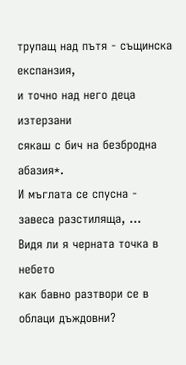трупащ над пътя - същинска експанзия,
и точно над него деца изтерзани
сякаш с бич на безбродна абазия*.
И мъглата се спусна - завеса разстиляща, ...
Видя ли я черната точка в небето
как бавно разтвори се в облаци дъждовни?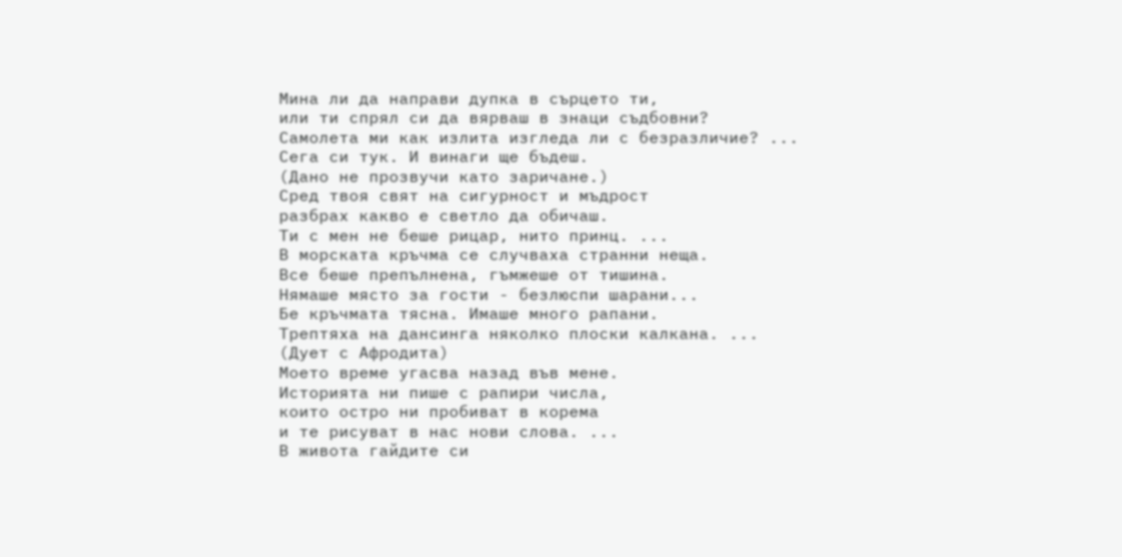Мина ли да направи дупка в сърцето ти,
или ти спрял си да вярваш в знаци съдбовни?
Самолета ми как излита изгледа ли с безразличие? ...
Сега си тук. И винаги ще бъдеш.
(Дано не прозвучи като заричане.)
Сред твоя свят на сигурност и мъдрост
разбрах какво е светло да обичаш.
Ти с мен не беше рицар, нито принц. ...
В морската кръчма се случваха странни неща.
Все беше препълнена, гъмжеше от тишина.
Нямаше място за гости - безлюспи шарани...
Бе кръчмата тясна. Имаше много рапани.
Трептяха на дансинга няколко плоски калкана. ...
(Дует с Афродита)
Моето време угасва назад във мене.
Историята ни пише с рапири числа,
които остро ни пробиват в корема
и те рисуват в нас нови слова. ...
В живота гайдите си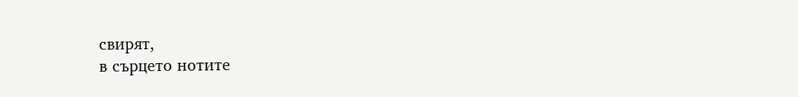свирят,
в сърцето нотите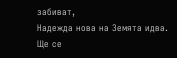забиват,
Надежда нова на Земята идва.
Ще се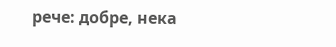рече: добре, нека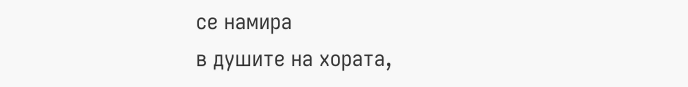се намира
в душите на хората,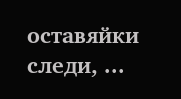оставяйки следи, ...